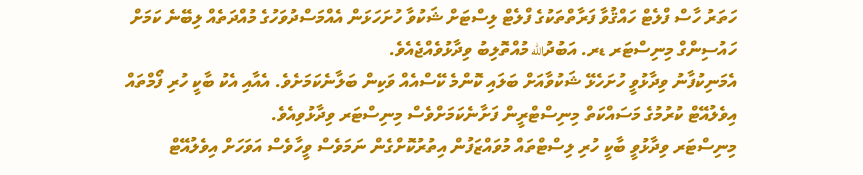ހަތަރު ހާސް ފްލެޓް ހައްޤުވާ ފަރާތްތަކުގެ ފްލެޓް ލިސްޓަށް ޝަކުވާ ހުށަހަޅަން އެއްމަސްދުވަހުގެ މުއްދަތެއް ލިބޭނެ ކަމަށް ހައުސިންގް މިނިސްޓަރ ޑރ. އަބުދުالله މުއްތޮލިބު ވިދާޅުވެއްޖެއެވެ.
އެމަނިކުފާނު ވިދާޅުވީ ހުށަހެޅޭ ޝަކުވާއަށް ބަލައި ކޮންމެ ކޭސްއެއް ވަކިން ބަލާނެކަމަށެވެ. އެއާއި އެކު ބާކީ ހުރި ފޯމްތައް އިވެލުއޭޓް ކުރުމުގެ މަސައްކަތް މިނިސްޓްރީން ފަށާނެކަމަށްވެސް މިނިސްޓަރ ވިދާޅުވިއެވެ.
މިނިސްޓަރ ވިދާޅުވީ ބާކީ ހުރި ލިސްޓްތައް މުވައްޒަފުން އިތުރުކޮށްގެން ނަމަވެސް ވީހާވެސް އަވަހަށް އިވެލުއޭޓް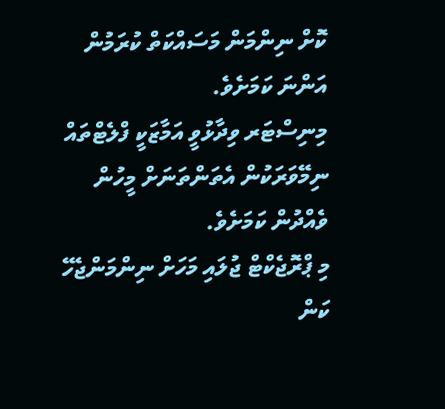ކޮށް ނިންމަން މަސައްކަތް ކުރަމުން އަންނަ ކަމަށެވެ.
މިނިސްޓަރ ވިދާޅުވީ އަމާޒަކީ ފްލެޓްތައް ނިމޭވަރަކުން އެތަންތަނަށް މީހުން ވެއްދުން ކަމަށެވެ.
މި ޕްރޮޖެކްޓް ޖުލައި މަހަށް ނިންމަންޖެހޭ ކަން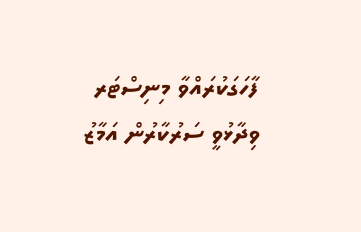ފާހަގަކުރައްވާ މިނިސްޓަރ ވިދާޅުވީ ސަރުކާރުން އަމާޒު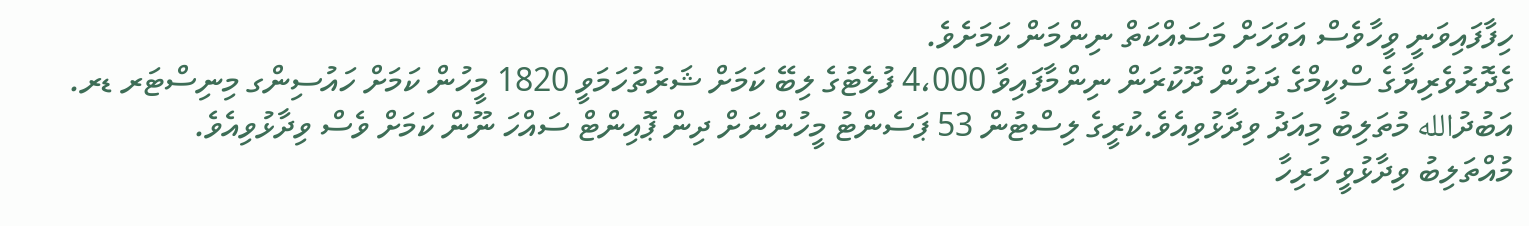ހިފާފައިވަނީ ވީހާވެސް އަވަހަށް މަސައްކަތް ނިންމަން ކަމަށެވެ.
ގެދޮރުވެރިޔާގެ ސްކީމްގެ ދަށުން ދޫކުރަން ނިންމާފައިވާ 4،000 ފުލެޓުގެ ލިބޭ ކަމަށް ޝަރުތުހަމަވީ 1820 މީހުން ކަމަށް ހައުސިންގ މިނިސްޓަރ ޑރ. އަބުދުالله މުތަލިބު މިއަދު ވިދާޅުވިއެވެ.ކުރީގެ ލިސްޓުން 53 ޕަސެންޓު މީހުންނަށް ދިން ޕޮއިންޓް ސައްހަ ނޫން ކަމަށް ވެސް ވިދާޅުވިއެވެ.
މުއްތަލިބު ވިދާޅުވީ ހުރިހާ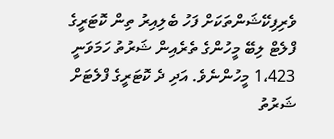ވެރިފިކޭޝަންތަކަށް ފަހު ބެލިއިރު ތިން ކޮޓަރީގެ ފްލެޓް ލިބޭ މީހުންގެ ތެރެއިން ޝަރުތު ހަމަވަނީ 1،423 މީހުންނެވެ. އަދި ދެ ކޮޓަރީގެ ފްލެޓަށް ޝަރުތު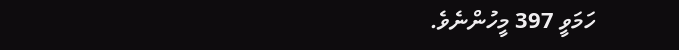ހަމަވީ 397 މީހުންނެވެ.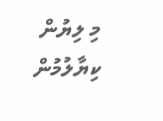މި ލިޔުން ކިޔާލުމުން